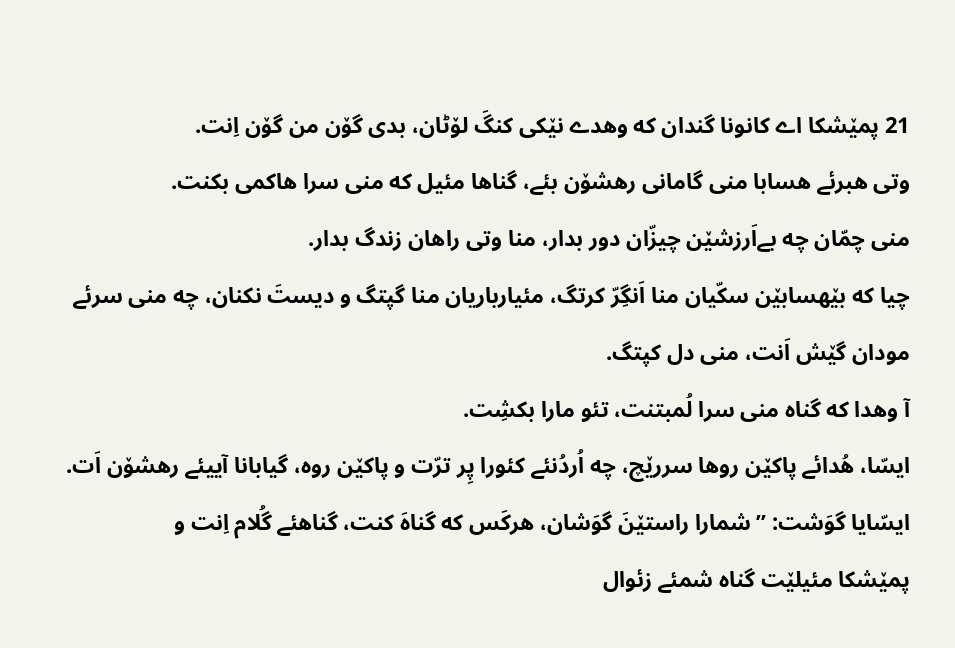21 پمێشکا اے کانونا گندان که وهدے نێکی کنگَ لۆٹان، بدی گۆن من گۆن اِنت.
وتی هبرئے هسابا منی گامانی رهشۆن بئے، گناها مئیل که منی سرا هاکمی بکنت.
منی چمّان چه بےاَرزشێن چیزّان دور بدار، منا وتی راهان زندگ بدار.
چیا که بێهسابێن سکّیان منا اَنگِرّ کرتگ، مئیارباریان منا گپتگ و دیستَ نکنان، چه منی سرئے مودان گێش اَنت، منی دل کپتگ.
آ وهدا که گناه منی سرا لُمبتنت، تئو مارا بکشِت.
ایسّا، هُدائے پاکێن روها سررێچ، چه اُردُنئے کئورا پِر ترّت و پاکێن روه، گیابانا آییئے رهشۆن اَت.
ایسّایا گوَشت: ”شمارا راستێنَ گوَشان، هرکَس که گناهَ کنت، گناهئے گُلام اِنت و
پمێشکا مئیلێت گناه شمئے زئوال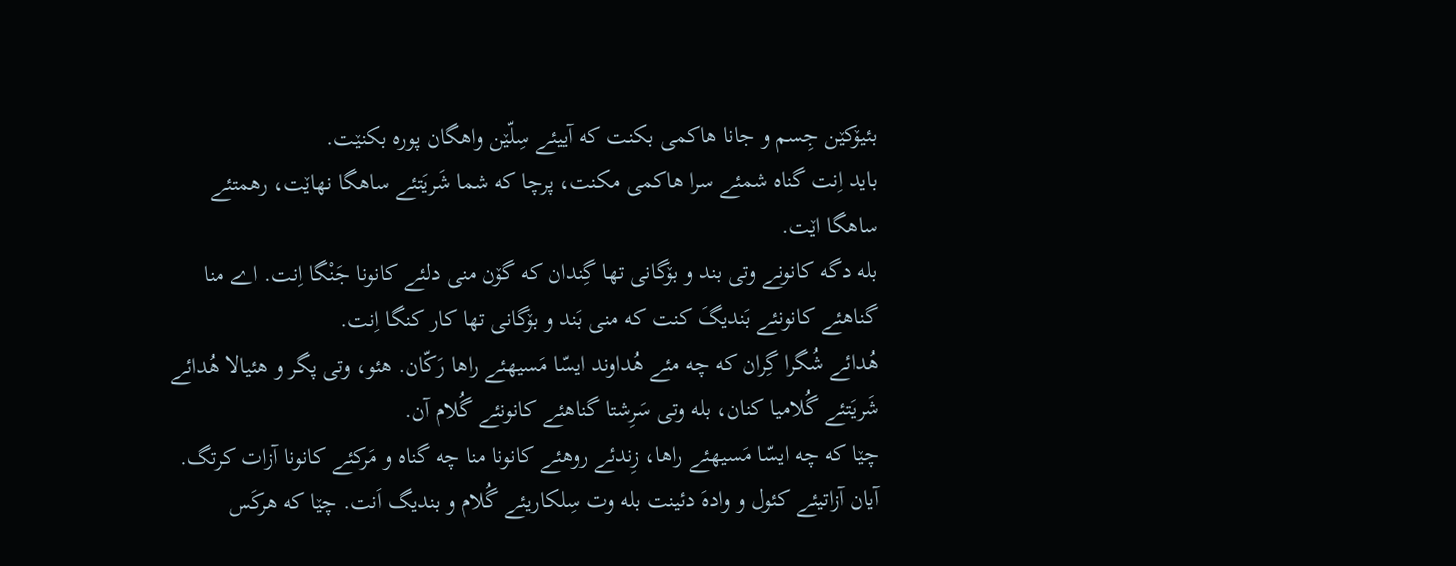بئیۆکێن جِسم و جانا هاکمی بکنت که آییئے سِلّێن واهگان پوره بکنێت.
باید اِنت گناه شمئے سرا هاکمی مکنت، پرچا که شما شَریَتئے ساهگا نهاێت، رهمتئے ساهگا اێت.
بله دگه کانونے وتی بند و بۆگانی تها گِندان که گۆن منی دلئے کانونا جَنْگا اِنت. اے منا گناهئے کانونئے بَندیگَ کنت که منی بَند و بۆگانی تها کار کنگا اِنت.
هُدائے شُگرا گِران که چه مئے هُداوند ایسّا مَسیهئے راها رَکّان. هئو، وتی پگر و هئیالا هُدائے شَریَتئے گُلامیا کنان، بله وتی سَرِشتا گناهئے کانونئے گُلام آن.
چێا که چه ایسّا مَسیهئے راها، زِندئے روهئے کانونا منا چه گناه و مَرکئے کانونا آزات کرتگ.
آیان آزاتیئے کئول و وادهَ دئینت بله وت سِلکاریئے گُلام و بندیگ اَنت. چێا که هرکَس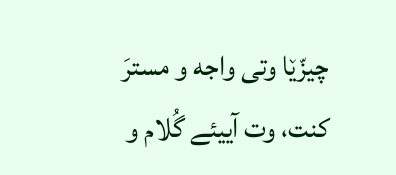چیزّێا وتی واجه و مسترَ کنت، وت آییئے گُلام و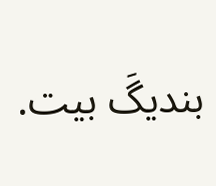بندیگَ بیت.